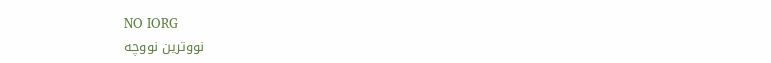NO IORG
نووترين نووچه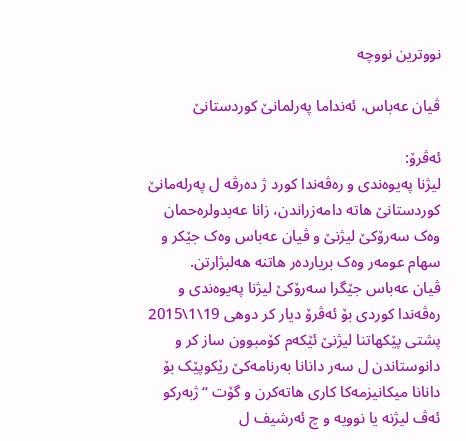نووترين نووچه

ڤيان عه‌باس، ئه‌نداما په‌رلمانێ كوردستانێ

ئەڤرۆ:
لیژنا پەیوەندی و رەڤەندا کورد ژ دەرڤە ل پەرلەمانێ کوردستانێ ھاتە دامەزراندن، زانا عەبدولرەحمان وەک سەرۆکێ لیژنێ و ڤیان عەباس وەک جێکر و سھام عومەر وەک بریاردەر ھاتنە ھەلبژارتن.
ڤیان عەباس جێگرا سەرۆکێ لیژنا پەیوەندی و رەڤەندا کوردی بۆ ئەڤرۆ دیار کر دوھی 19\1\2015 پشتی پێکھاتنا لیژنێ ئێکەم کۆمبوون ساز کر و دانوستاندن ل سەر دانانا بەرنامەکێ رێکوپێک بۆ دانانا میکانیزمەکا کاری ھاتەکرن و گۆت “ژبەرکو ئەڤ لیژنە یا نوویە و چ ئەرشیف ل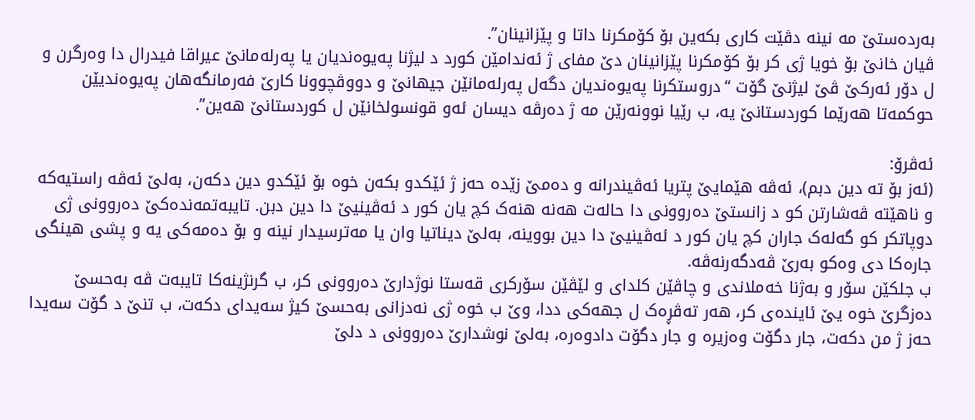بەردەستێ مە نینە دڤێت کاری بکەین بۆ کۆمکرنا داتا و پێزانینان”.
ڤیان خانێ بۆ خویا ژی کر بۆ کۆمکرنا پێزانینان دێ مفای ژ ئەندامێن کورد د لیژنا پەیوەندیان یا پەرلەمانێ عیراقا فیدرال دا وەرگرن و ل دۆر ئەرکێ ڤێ لیژنێ گۆت “دروستکرنا پەیوەندیان دگەل پەرلەمانێن جیھانێ و دووڤچوونا کارێ فەرمانگەھان پەیوەندیێن حوکمەتا ھەرێما کوردستانێ یە، ب رێیا نوونەرێن مە ژ دەرڤە دیسان ئەو قونسولخانێن ل کوردستانێ ھەین”.

ئەڤرۆ:
(ئەز بۆ تە دین دبم)، ئەڤە ھێمایێ پتریا ئەڤیندرانە و دەمێ زێدە حەز ژ ئێکدو بکەن خوە بۆ ئێکدو دین دکەن، بەلێ ئەڤە راستیەکە و ناھێتە ڤەشارتن کو د زانستێ دەروونی دا حالەت ھەنە ھنەک کچ یان کور د ئەڤینیێ دا دین دبن. تایبەتمەندەکێ دەروونی ژی دوپاتکر کو گەلەک جاران کچ یان کور د ئەڤینیێ دا دین بووینە، بەلێ دیناتیا وان یا مەترسیدار نینە و بۆ دەمەکی یە و پشی ھینگی جارەکا دی وەکو بەرێ ڤەدگەرنەڤە.
ب جلکێن سۆر و بەژنا خەملاندی و چاڤێن کلدای و لێڤێن سۆرکری قەستا نوژدارێ دەروونی کر، ب گرنژینەکا تایبەت ڤە بەحسێ دەزگرێ خوە یێ ئایندەی کر، ھەر تەڤڕەک ل جھەکی ددا، وێ ب خوە ژی نەدزانی بەحسێ کیژ سەیدای دکەت، ب تنێ د گۆت سەیدا حەز ژ من دکەت، جار دگۆت وەزیرە و جار دگۆت دادوەرە، بەلێ نوشدارێ دەروونی د دلێ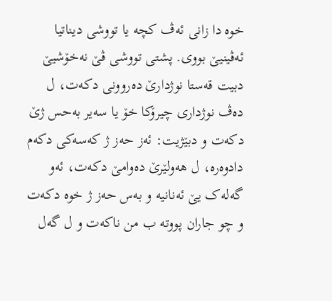خوە دا زانی ئەڤ کچە یا تووشی دیناتیا ئەڤینیێ بووی. پشتی تووشی ڤێ نەخۆشیێ دبیت قەستا نوژدارێ دەروونی دکەت، ل دەڤ نوژداری چیرۆکا خۆ یا سەیر بەحس ژێ دکەت و دبێژیت: ئەز حەز ژ کەسەکی دکەم دادوەرە، ل ھەولێرێ دەوامێ دکەت، ئەو گەلەک یێ ئەنانیە و بەس حەز ژ خوە دکەت و چو جاران پووتە ب من ناکەت و ل گەل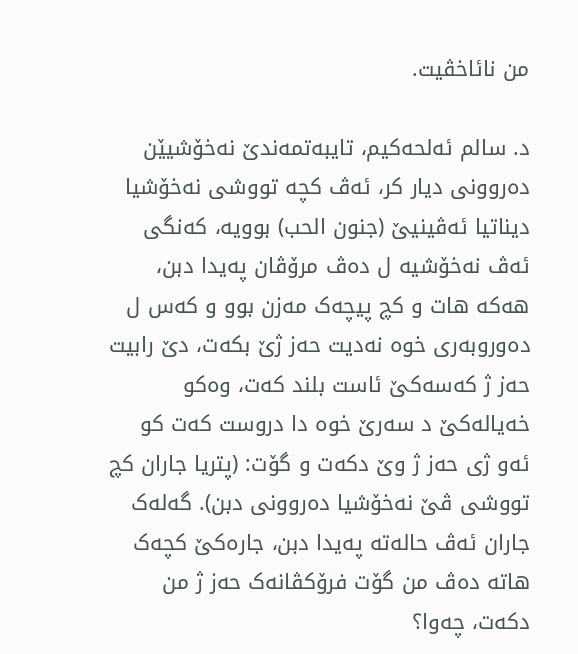من نائاخڤیت.

د. سالم ئەلحەکیم، تایبەتمەندێ نەخۆشیێن دەروونی دیار کر، ئەڤ کچە تووشی نەخۆشیا دیناتیا ئەڤینیێ (جنون الحب) بوویە، کەنگی ئەڤ نەخۆشیە ل دەڤ مرۆڤان پەیدا دبن، ھەکە ھات و کچ پیچەک مەزن بوو و کەس ل دەوروبەری خوە نەدیت حەز ژێ بکەت، دێ رابیت حەز ژ کەسەکێ ئاست بلند کەت، وەکو خەیالەکێ د سەرێ خوە دا دروست کەت کو ئەو ژی حەز ژ وێ دکەت و گۆت: (پتریا جاران کچ تووشی ڤێ نەخۆشیا دەروونی دبن). گەلەک جاران ئەڤ حالەتە پەیدا دبن، جارەکێ کچەک ھاتە دەڤ من گۆت فرۆکڤانەک حەز ژ من دکەت، چەوا؟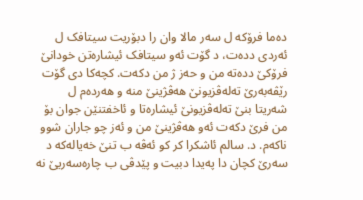دەما فرۆکە ل سەر مالا وان را دبۆریت سیتافک ل ئەردی ددەت، د گۆت ئەو سیتافک ئیشارەتن خودانێ فرۆکێ ددەتە من و حەز ژ من دکەت. کچەکا دی گۆت رێڤەبەرێ تەلەڤزیونێ ھەڤژینێ منە و ھەردەم ل شەریتا بنێ تەلەڤزیونێ ئیشارەتا و ئاخفتنێن جوان بۆ من فرێ دکەت ئەو ھەڤژینێ من و ئەز چو جاران شوو ناکەم. د. سالم ئاشکرا کر کو ئەڤە ب تنێ خەیالەکە د سەرێ کچان دا پەیدا دبیت و پێدڤی ب چارەسەریێ نە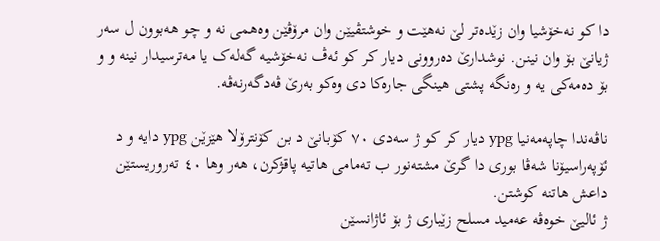دا کو نەخۆشیا وان زێدەتر لێ نەھێت و خوشتڤیێن وان مرۆڤێن وەھمی نە و چو ھەبوون ل سەر ژیانێ بۆ وان نینن. نوشدارێ دەروونی دیار کر کو ئەڤ نەخۆشیە گەلەک یا مەترسیدار نینە و و بۆ دەمەکی یە و رەنگە پشتی ھینگی جارەکا دی وەکو بەرێ ڤەدگەرنەڤە.

ناڤەندا چاپەمەنیا ypg دیار کر کو ژ سەدی ٧٠ کۆبانێ د بن کۆنترۆلا ھێزێن ypg دایە و د ئۆپەراسیۆنا شەڤا بوری دا گرێ مشتەنور ب تەمامی ھاتیە پاقژکرن، ھەر وھا ٤٠ تەروریستێن داعش ھاتنە کوشتن.
ژ ئالیێ خوەڤە عەمید مسلح زێباری ژ بۆ ئاژانسێن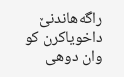راگەھاندنێ داخویاکرن کو وان دوھی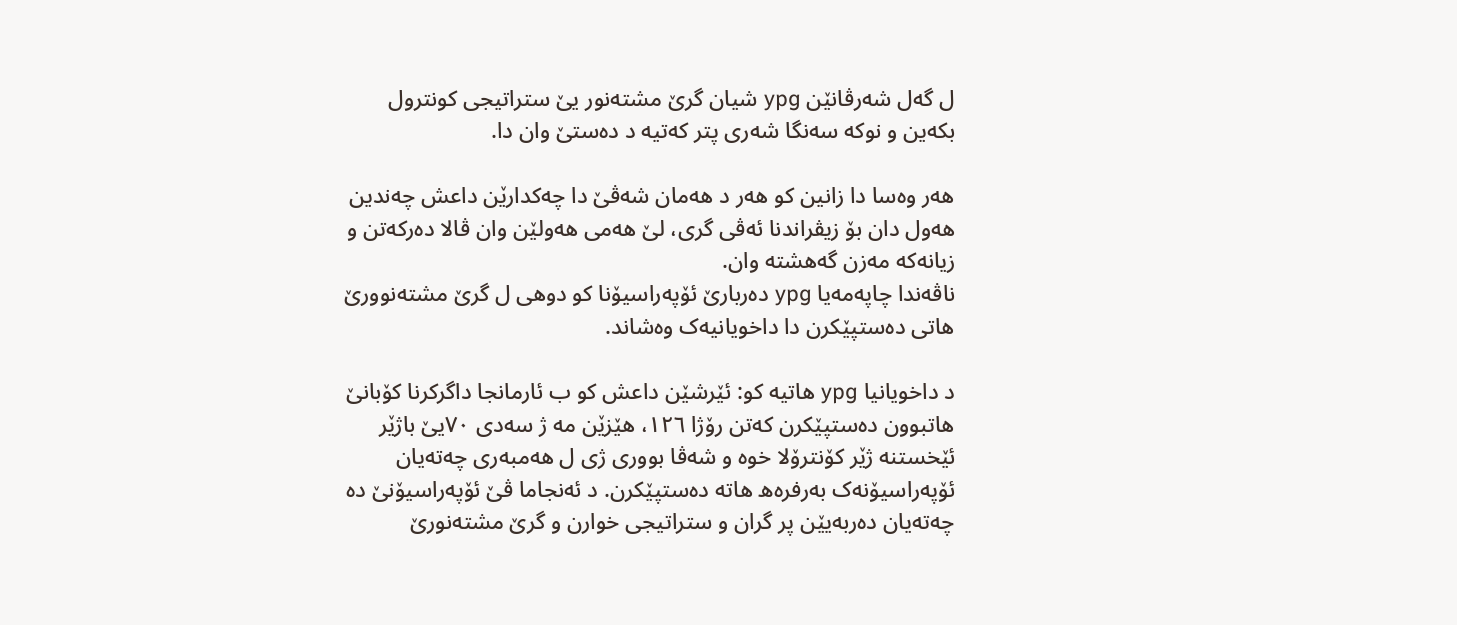ل گەل شەرڤانێن ypg شیان گرێ مشتەنور یێ ستراتیجی کونترول بکەین و نوکە سەنگا شەری پتر کەتیە د دەستێ وان دا.

ھەر وەسا دا زانین کو ھەر د ھەمان شەڤێ دا چەکدارێن داعش چەندین ھەول دان بۆ زیڤراندنا ئەڤی گری، لێ ھەمی ھەولێن وان ڤالا دەرکەتن و زیانەکە مەزن گەھشتە وان.
ناڤەندا چاپەمەیا ypg دەربارێ ئۆپەراسیۆنا کو دوھی ل گرێ مشتەنوورێ ھاتی دەستپێکرن دا داخویانیەک وەشاند.

د داخویانیا ypg ھاتیە کو: ئێرشێن داعش کو ب ئارمانجا داگرکرنا کۆبانێ ھاتبوون دەستپێکرن کەتن رۆژا ١٢٦، ھێزێن مە ژ سەدی ٧٠یێ باژێر ئێخستنە ژێر کۆنترۆلا خوە و شەڤا بووری ژی ل ھەمبەری چەتەیان ئۆپەراسیۆنەک بەرفرەھ ھاتە دەستپێکرن. د ئەنجاما ڤێ ئۆپەراسیۆنێ دە چەتەیان دەربەیێن پر گران و ستراتیجی خوارن و گرێ مشتەنورێ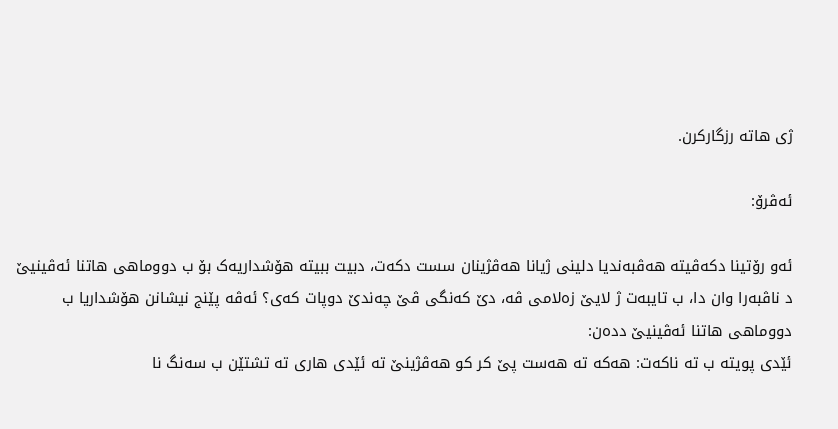ژی ھاتە رزگارکرن.

ئه‌ڤرۆ:

ئەو رۆتینا دکەڤیتە ھەڤبەندیا دلینی ژیانا ھەڤژینان سست دکەت، دبیت ببیتە ھۆشداریەک بۆ ب دووماھی ھاتنا ئەڤینیێ د ناڤبەرا وان دا، ب تایبەت ژ لایێ زەلامی ڤە، دێ کەنگی ڤێ چەندێ دوپات کەی؟ ئەڤە پێنج نیشانن ھۆشداریا ب دووماھی ھاتنا ئەڤینیێ ددەن:
ئێدی پویتە ب تە ناکەت: ھەکە تە ھەست پێ کر کو ھەڤژینێ تە ئێدی ھاری تە تشتێن ب سەنگ نا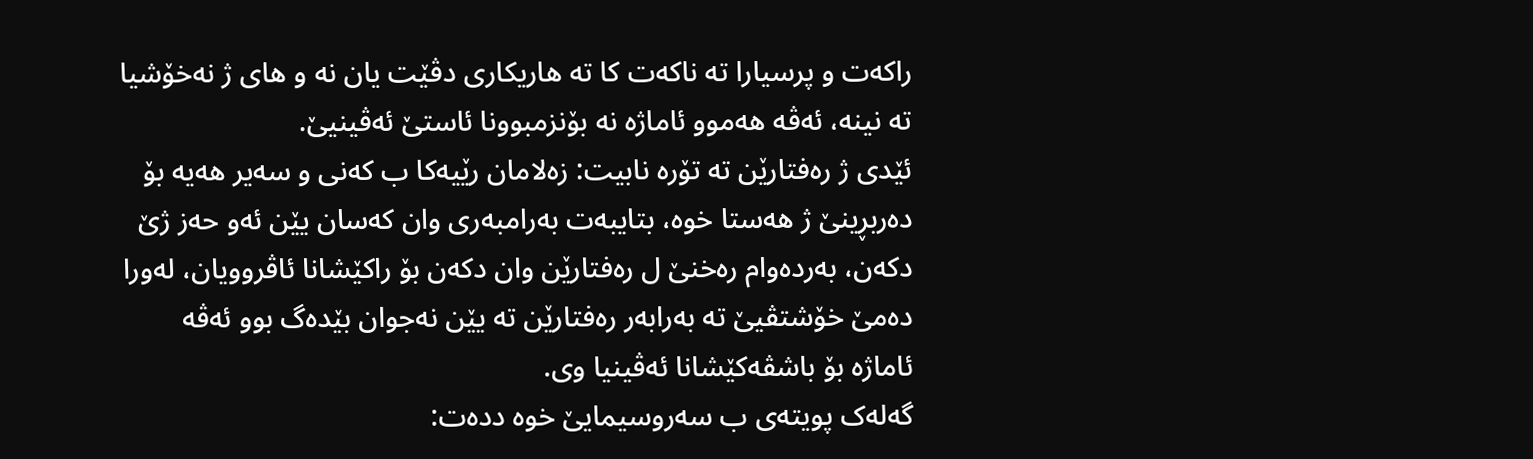راکەت و پرسیارا تە ناکەت کا تە ھاریکاری دڤێت یان نە و ھای ژ نەخۆشیا تە نینە، ئەڤە ھەموو ئاماژە نە بۆنزمبوونا ئاستێ ئەڤینیێ.
ئێدی ژ رەفتارێن تە تۆرە نابیت: زەلامان رێیەکا ب کەنی و سەیر ھەیە بۆ دەربڕینێ ژ ھەستا خوە، بتایبەت بەرامبەری وان کەسان یێن ئەو حەز ژێ دکەن، بەردەوام رەخنێ ل رەفتارێن وان دکەن بۆ راکێشانا ئاڤروویان، لەورا دەمێ خۆشتڤیێ تە بەرابەر رەفتارێن تە یێن نەجوان بێدەگ بوو ئەڤە ئاماژە بۆ باشڤەکێشانا ئەڤینیا وی.
گەلەک پویتەی ب سەروسیمایێ خوە ددەت: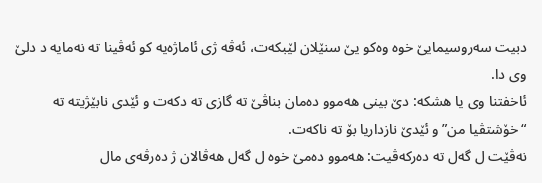دبیت سەروسیمایێ خوە وەکو یێ سنێلان لێبکەت، ئەڤە ژی ئاماژەیە کو ئەڤینا تە نەمایە د دلێ وی دا.
ئاخفتنا وی یا ھشکە: دێ بینی ھەموو دەمان بناڤێ تە گازی تە دکەت و ئێدی نابێژیتە تە “خۆشتڤیا من” و ئێدێ نازداریا بۆ تە ناکەت.
نەڤێت ل گەل تە دەرکەڤیت: ھەموو دەمێ خوە ل گەل ھەڤالان ژ دەرڤەی مال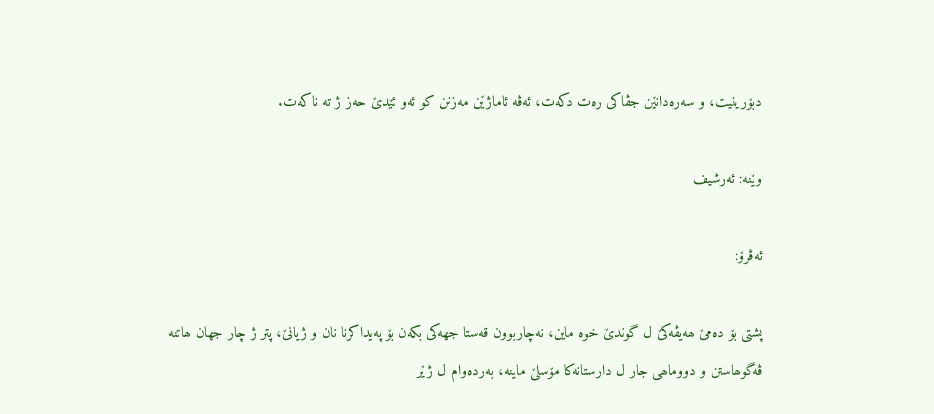دبۆرینیت، و سەرەدانێن جڤاکی رەت دکەت، ئەڤە ئاماژێن مەزنن کو ئەو ئێدێ حەز ژ تە ناکەت.

وێنه‌: ئه‌رشيف

ئەڤرۆ:

پشتی بۆ دەمێ ھەیڤەکێ ل گوندێ خوە ماین، نەچاربوون قەستا جھەکی بکەن بۆ پەیداکرنا نان و ژیانێ، پتر ژ چار جھان ھاتنە ڤەگوھاستن و دووماھی جار ل دارستانەکا مۆسلێ ماینە، بەردەوام ل ژێر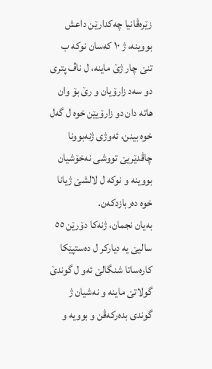زێرەڤانیا چەکدارێن داعش بووینە، ژ ١٠ کەسان نوکە ب تنێ چار ژێ ماینە، ل ناڤ پتری دو سەد زارۆیان و رێ بۆ وان ھاتە دان دو زارۆیێن خوە ل گەل خوە بینن، ئەوژی ژنەبوونا چاڤدێریێ تووشی نەخۆشیان بووینە و نوکە ل لالشێ ژیانا خوە دەربازدکەن.
بەیان نجمان، ژنەکا دۆرێن ٥٥ سالیێ یە دیارکر ل دەستپێکا کارەساتا شنگالێ ئەو ل گوندێ گولاتێ ماینە و نەشیان ژ گوندی بدەرکەڤن و بوویە و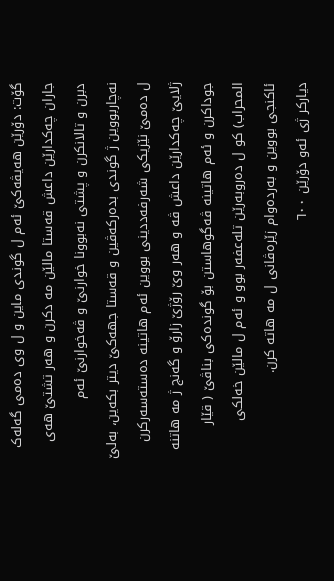گۆت: دۆرێن ھەیڤەکێ ئەم ل گوندی ماین و ل وی دەمی گەلەک جاران چەکدارێن داعش قەستا مالێن مە دکرن و ھەر تشتێ ھەی دبرن و تالانکرن و پشتی نەبوونا خوارنێ و ڤەخوارنێ ئەم نەچاربووین ژ گوندی بدەرکەڤین و قەستا جھەکێ دیتر بکەین، بەلێ ل دەمێ نێزیکی شەرفەددینی بووین ئەم ھاتینە دەستەسەرکرن ژلایێ چەکدارێن داعش ڤە و ھەر وێ رۆژێ زارۆ و گەنج ژ مە ھاتنە جوداکرن و ئەم ھاتینە ڤەگوھاستن بۆ گوندەکی بناڤێ ( قێار المحراب) کو ل دەروبەرێن تلەعفەر بوو و ئەم ل مالێن خەلکی ئاکنجی بووین و بەردەوام زێرەڤانی ل مە ھاتە کرن.
دیارکر ژی ئەو دۆرێن ٦٠٠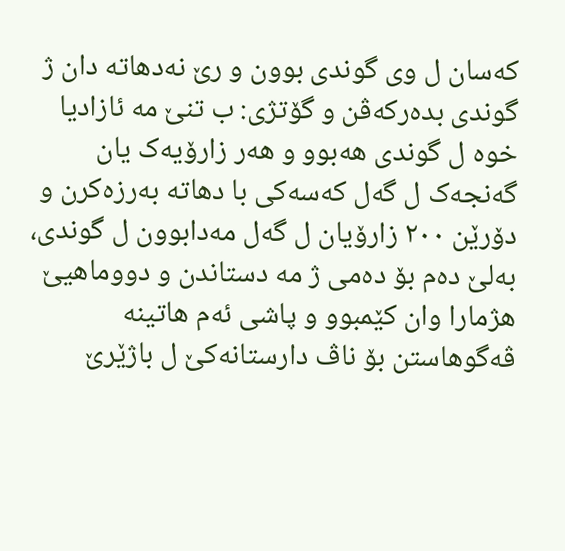کەسان ل وی گوندی بوون و رێ نەدھاتە دان ژ گوندی بدەرکەڤن و گۆتژی: ب تنێ مە ئازادیا خوە ل گوندی ھەبوو و ھەر زارۆیەک یان گەنجەک ل گەل کەسەکی با دھاتە بەرزەکرن و دۆرێن ٢٠٠ زارۆیان ل گەل مەدابوون ل گوندی، بەلێ دەم بۆ دەمی ژ مە دستاندن و دووماھیێ ھژمارا وان کێمبوو و پاشی ئەم ھاتینە ڤەگوھاستن بۆ ناڤ دارستانەکێ ل باژێرێ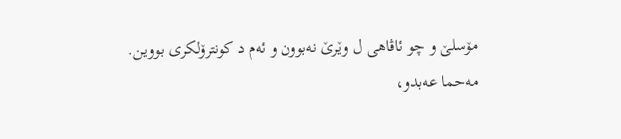مۆسلێ و چو ئاڤاھی ل وێرێ نەبوون و ئەم د کونترۆلکری بووین.
مەحما عەبدو،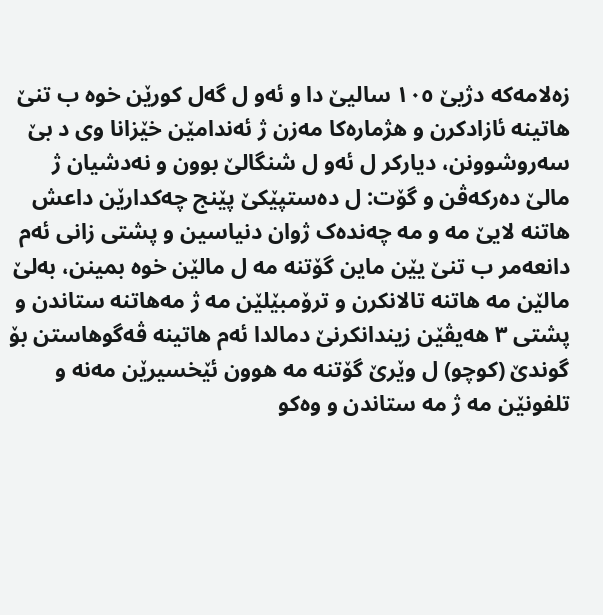زەلامەکە دژیێ ١٠٥ سالیێ دا و ئەو ل گەل کورێن خوە ب تنێ ھاتینە ئازادکرن و ھژمارەکا مەزن ژ ئەندامێن خێزانا وی د بێ سەروشوونن، دیارکر ل ئەو ل شنگالێ بوون و نەدشیان ژ مالێ دەرکەڤن و گۆت: ل دەستپێکێ پێنج چەکدارێن داعش ھاتنە لایێ مە و مە چەندەک ژوان دنیاسین و پشتی زانی ئەم دانعەمر ب تنێ یێن ماین گۆتنە مە ل مالێن خوە بمینن، بەلێ مالێن مە ھاتنە تالانکرن و ترۆمبێلێن مە ژ مەھاتنە ستاندن و پشتی ٣ ھەیڤێن زیندانکرنێ دمالدا ئەم ھاتینە ڤەگوھاستن بۆ گوندێ (کوچو) ل وێرێ گۆتنە مە ھوون ئێخسیرێن مەنە و تلفونێن مە ژ مە ستاندن و وەکو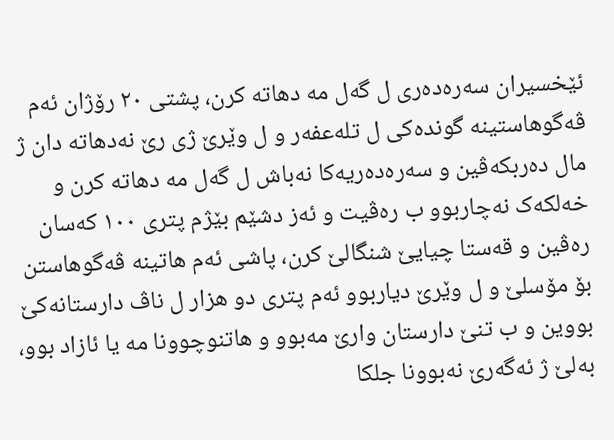ئێخسیران سەرەدەری ل گەل مە دھاتە کرن، پشتی ٢٠ رۆژان ئەم ڤەگوھاستینە گوندەکی ل تلەعفەر و ل وێرێ ژی رێ نەدھاتە دان ژ مال دەربکەڤین و سەرەدەریەکا نەباش ل گەل مە دھاتە کرن و خەلکەک نەچاربوو ب رەڤیت و ئەز دشێم بێژم پتری ١٠٠ کەسان رەڤین و قەستا چیایێ شنگالێ کرن، پاشی ئەم ھاتینە ڤەگوھاستن بۆ مۆسلێ و ل وێرێ دیاربوو ئەم پتری دو ھزار ل ناڤ دارستانەکێ بووین و ب تنێ دارستان وارێ مەبوو و ھاتنوچوونا مە یا ئازاد بوو، بەلێ ژ ئەگەرێ نەبوونا جلکا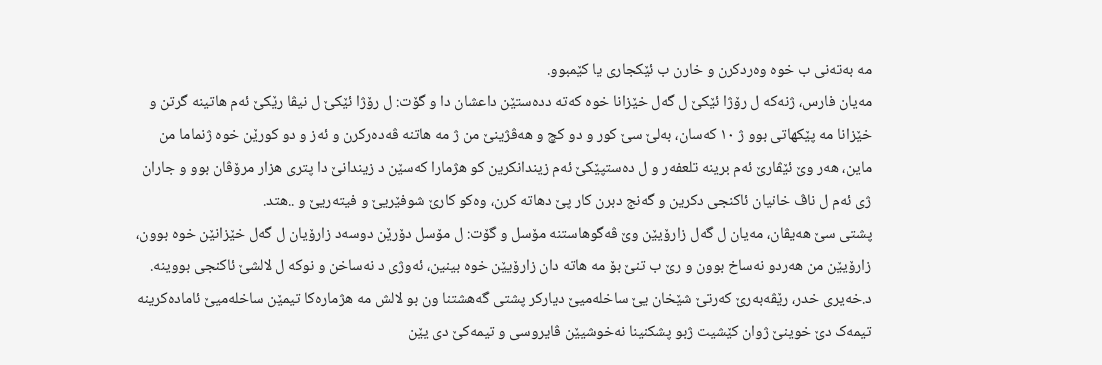مە بەتەنی ب خوە وەردکرن و خارن ب ئێکجاری یا کێمبوو.
مەیان فارس، ژنەکە ل رۆژا ئێکێ ل گەل خێزانا خوە کەتە ددەستێن داعشان دا و گۆت: ل رۆژا ئێکێ ل نیڤا رێکێ ئەم ھاتینە گرتن و خێزانا مە پێکھاتی بوو ژ ١٠ کەسان، بەلێ سێ کور و دو کچ و ھەڤژینێ من ژ مە ھاتنە ڤەدەرکرن و ئەز و دو کورێن خوە ژنماما من ماین، ھەر وێ ئێڤارێ ئەم برینە تلعفەر و ل دەستپێکێ ئەم زیندانکرین کو ھژمارا کەسێن د زیندانێ دا پتری ھزار مرۆڤان بوو و جاران ژی ئەم ل ناڤ خانیان ئاکنجی دکرین و گەنج دبرن کار پێ دھاتە کرن، وەکو کارێ شوفێریێ و فیتەریێ و ..ھتد.
پشتی سێ ھەیڤان، مەیان ل گەل زارۆیێن وێ ڤەگوھاستنە مۆسل و گۆت: ل مۆسل دۆرێن دوسەد زارۆیان ل گەل خێزانێن خوە بوون، زارۆیێن من ھەردو نەساخ بوون و رێ ب تنێ بۆ مە ھاتە دان زارۆیێن خوە بینین، ئەوژی د نەساخن و نوکە ل لالشێ ئاکنجی بووینە.
د.خەیری خدر، رێڤەبەرێ کەرتێ شێخان یێ ساخلەمیێ دیارکر پشتی گەھشتنا ون بو لالش مە ھژمارەکا تیمێن ساخلەمیێ ئامادەکرینە تیمەک دێ خوینێ ژوان کێشیت ژبو پشکنینا نەخوشیێن ڤایروسی و تیمەکێ دی یێن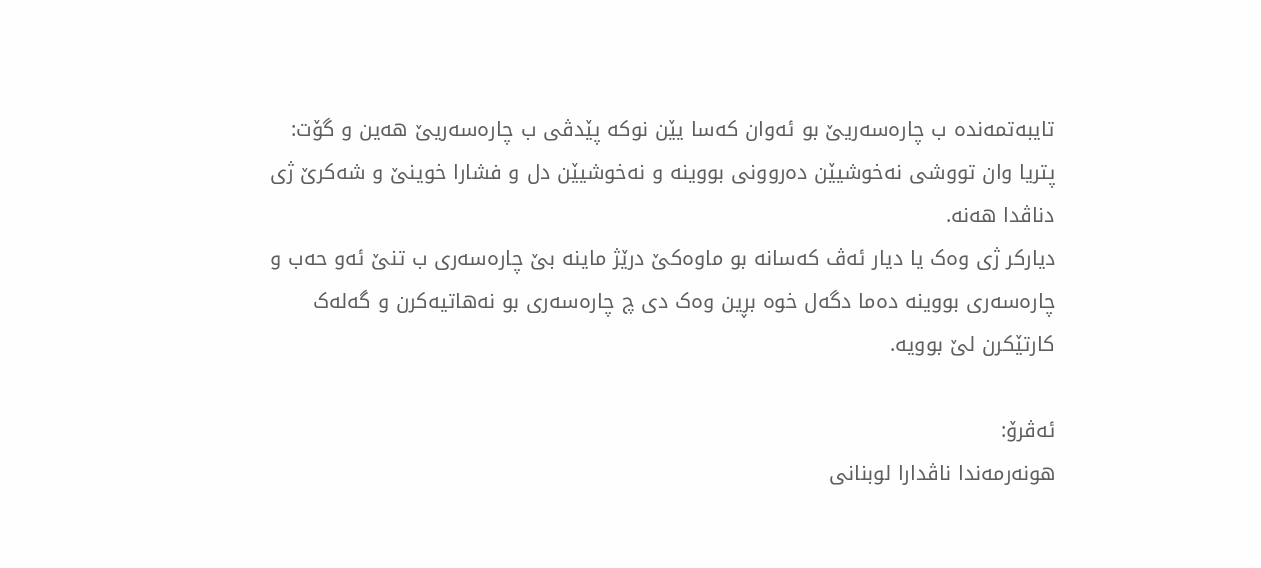تایبەتمەندە ب چارەسەریێ بو ئەوان کەسا یێن نوکە پێدڤی ب چارەسەریێ ھەین و گۆت: پتریا وان تووشی نەخوشیێن دەروونی بووینە و نەخوشیێن دل و فشارا خوینێ و شەکرێ ژی دناڤدا ھەنە.
دیارکر ژی وەک یا دیار ئەڤ کەسانە بو ماوەکێ درێژ ماینە بێ چارەسەری ب تنێ ئەو حەب و چارەسەری بووینە دەما دگەل خوە بڕین وەک دی چ چارەسەری بو نەھاتیەکرن و گەلەک کارتێکرن لێ بوویە.

ئەڤرۆ:
ھونەرمەندا ناڤدارا لوبنانی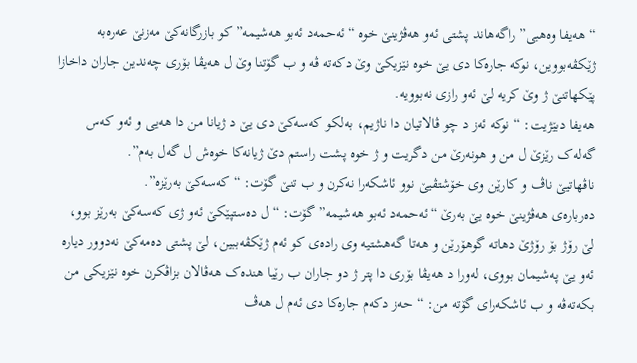“ھەیفا وەھبی” راگەھاند پشتی ئەو ھەڤژینێ خوە “ئەحمەد ئەبو ھەشیمە” کو بازرگانەکێ مەزنێ عەرەبە ژێکڤەبووین، نوکە جارەکا دی یێ خوە نێزیکێ وێ دکەتە ڤە و ب گۆتنا وێ ل ھەیڤا بۆری چەندین جاران داخازا پێکھاتنێ ژ وێ کریە لێ ئەو رازی نەبوویە.
ھەیفا دبێژیت: “نوکە ئەز د چو ڤالاتیان دا ناژیم، بەلکو کەسەکێ دی یێ د ژیانا من دا ھەیی و ئەو کەس گەلەک رێزێ ل من و ھونەرێ من دگریت و ژ خوە پشت راستم دێ ژیانەکا خوەش ل گەل بەم”.
ناڤھاتیێ ناڤ و کارێن وی خۆشتڤیێ نوو ئاشکەرا نەکرن و ب تنێ گۆت: “کەسەکێ بەرێزە”.
دەربارەی ھەڤژینێ خوە یێ بەرێ “ئەحمەد ئەبو ھەشیمە” گۆت: “ل دەستپێکێ ئەو ژی کەسەکێ بەرێز بوو، لێ رۆژ بۆ رۆژێ دھاتە گوھۆرێن و ھەتا گەھشتیە وی رادەی کو ئەم ژێکڤەببین، لێ پشتی دەمەکێ نەدوور دیارە ئەو یێ پەشیمان بووی، لەورا د ھەیڤا بۆری دا پتر ژ دو جاران ب رێیا ھندەک ھەڤالان بزاڤکرن خوە نێزیکی من بکەتەڤە و ب ئاشکەرای گۆتە من: “حەز دکەم جارەکا دی ئەم ل ھەڤ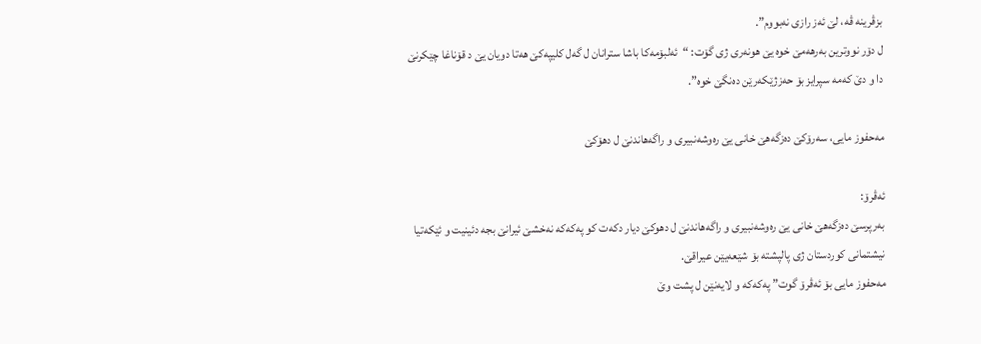بزڤرینە ڤە، لێ ئەز رازی نەبووم”.
ل دۆر نووترین بەرھەمێ خوە یێ ھونەری ژی گۆت: “ئەلبۆمەکا باشا سترانان ل گەل کلیپەکێ ھەتا دویان یێ د قۆناغا چێکرنێ دا و دێ کەمە سپرایز بۆ حەزژێکەرێن دەنگێ خوە”.

مه‌حفوز مايى، سه‌رۆكێ ده‌زگه‌هێ خانى يێ ره‌وشه‌نبيرى و راگه‌هاندنێ ل دهۆكێ

ئەڤرۆ:
بەرپرسێ دەزگەھێ خانی یێ رەوشەنبیری و راگەھاندنێ ل دھوکێ دیار دکەت کو پەکەکە نەخشێ ئیرانێ بجە دئینیت و ئێکەتیا نیشتمانی کوردستان ژی پالپشتە بۆ شێعەیێن عیراقێ.
مەحفوز مایی بۆ ئەڤرۆ گوت” پەکەکە و لایەنێن ل پشت وێ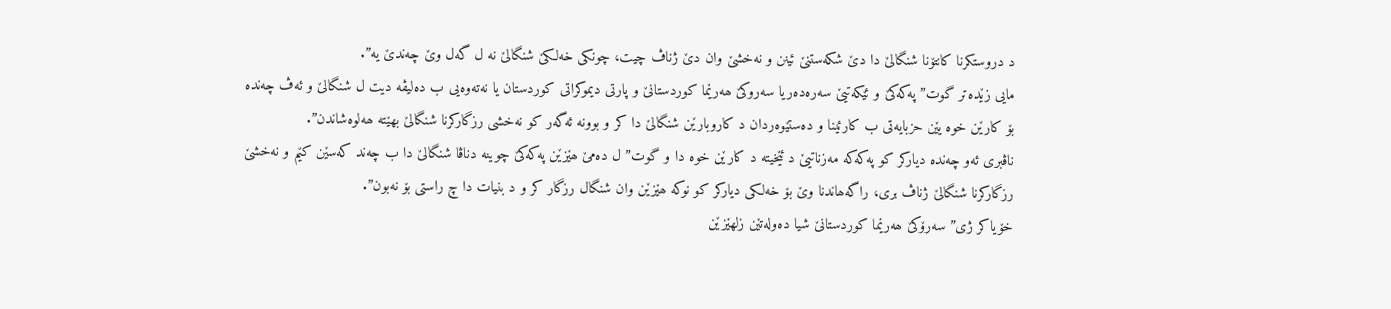د دروستکرنا کانتۆنا شنگالێ دا دێ شکەستنێ ئینن و نەخشێ وان دێ ژناڤ چیت، چونکی خەلکێ شنگالێ نە ل گەل وێ چەندێ یە”.
مایی زێدەتر گوت” پەکەکێ و ئێکەتیێ سەرەدەریا سەروکێ ھەرێما کوردستانێ و پارتی دیموکراتی کوردستان یا نەتەوەیی ب دەلیڤە دیت ل شنگالێ و ئەڤ چەندە بۆ کارێن خوە یێن حزبایەتی ب کارئینا و دەستێوەردان د کاروبارێن شنگالێ دا کر و بوونە ئەگەر کو نەخشی رزگارکرنا شنگالێ بھێتە ھەلوەشاندن”.
ناڤبری ئەو چەندە دیارکر کو پەکەکە مەزناتیێ د ئێخیتە د کارێن خوە دا و گوت” ل دەمێ ھێزێن پەکەکێ چوینە دناڤا شنگالێ دا ب چەند کەسێن کێم و نەخشێ رزگارکرنا شنگالێ ژناڤ بری، راگەھاندنا وێ بۆ خەلکی دیارکر کو نوکە ھێزێن وان شنگال رزگار کر و د بنیات دا چ راستی بۆ نەبون”.
خۆیاکر ژی” سەرۆکێ ھەرێما کوردستانێ شیا دەولەتێن زلھێزێن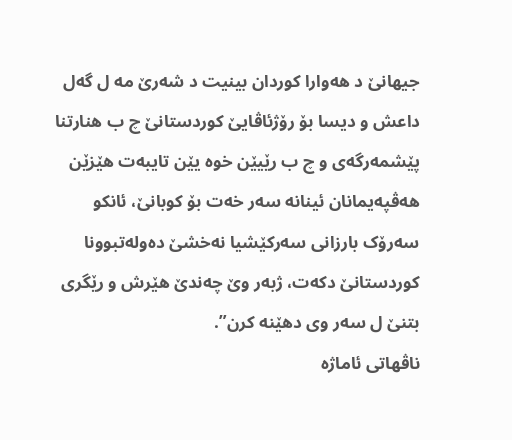جیھانێ د ھەوارا کوردان بینیت د شەرێ مە ل گەل داعش و دیسا بۆ رۆژئاڤایێ کوردستانێ چ ب ھنارتنا پێشمەرگەی و چ ب رێیێن خوە یێن تایبەت ھێزێن ھەڤپەیمانان ئینانە سەر خەت بۆ کوبانێ، ئانکو سەرۆک بارزانی سەرکێشیا نەخشێ دەولەتبوونا کوردستانێ دکەت، ژبەر وێ چەندێ ھێرش و رێگری بتنێ ل سەر وی دھێنە کرن”.
ناڤھاتی ئاماژە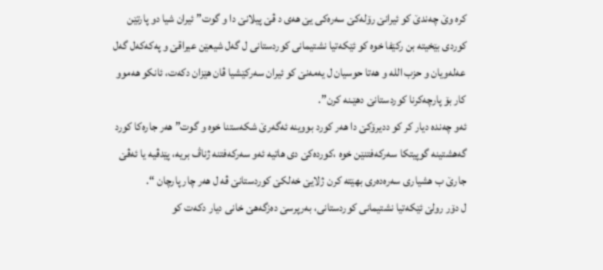کرە وێ چەندێ کو ئیرانێ رۆلەکێ سەرەکی یێ ھەی د ڤێ پیلانێ دا و گوت” ئیران شیا دو پارتێن کوردی بێخیتە بن رکێفا خوە کو ئێکەتیا نشتیمانی کوردستانی ل گەل شیعێن عیراقێ و پەکەکەل گەل عەلەویان و حزب اللە و ھەتا حوسیان ل یەمەنێ کو ئیران سەرکێشیا ڤان ھێزان دکەت، ئانکو ھەموو کار بۆ پارچەکرنا کوردستانێ دھێـنە کرن”.
ئەو چەندە دیار کر کو ددیرۆکێ دا ھەر کورد بووینە ئەگەرێ شکەستنا خوە و گوت” ھەر جارەکا کورد گەھشتینە گوپیتکا سەرکەفتنێن خوە ،کوردەکێ دی ھاتیە ئەو سەرکەفتنە ژناڤ بریە، پێدڤیە یا ئەڤێ جارێ ب ھشیاری سەرەدەری بھێتە کرن ژلایێ خەلکێ کوردستانێ ڤە ل ھەر چار پارچان “.
ل دۆر رولێ ئێکەتیا نشتیمانی کوردستانی، بەرپرسێ دەزگەھێ خانی دیار دکەت کو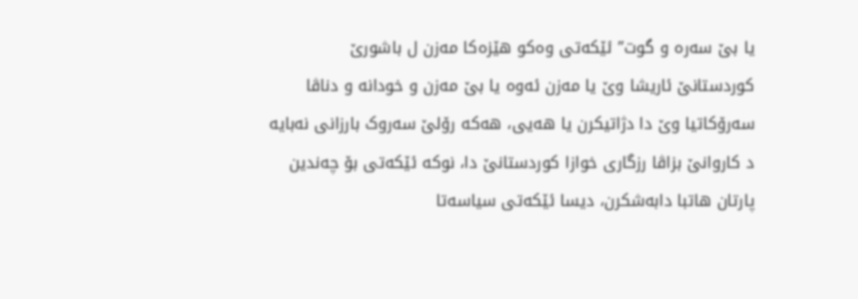یا بێ سەرە و گوت” ئێکەتی وەکو ھێزەکا مەزن ل باشورێ کوردستانێ ئاریشا وێ یا مەزن ئەوە یا بێ مەزن و خودانە و دناڤا سەرۆکاتیا وێ دا دژاتیکرن یا ھەیی، ھەکە رۆلێ سەروک بارزانی نەبایە د کاروانێ بزاڤا رزگاری خوازا کوردستانێ دا، نوکە ئێکەتی بۆ چەندین پارتان ھاتبا دابەشکرن، دیسا ئێکەتی سیاسەتا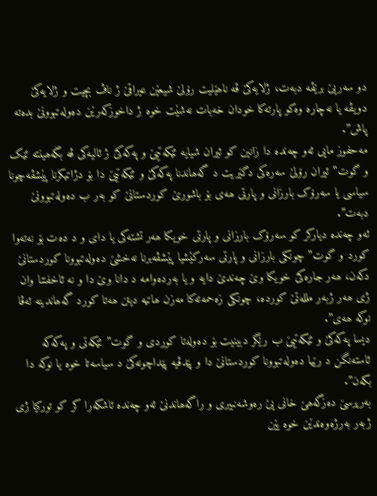دو سەریێ برێڤە دبەت، ژلایەکێ ڤە ناھێلیت رۆلێ شیعێن عیراقێ ژ ناڤ بچیت و ژلایەکێ دویڤە یا نەچارە وەکو پارتەکا خودان خەبات نەشێت خوە ژ داخوزکەرێن دەولەتبوونێ بدەتە پاش”.
مەحفوز مایی ئەو چەندە دا زانین کو ئیران شیایە ئێکەتیێ و پەکەکێ ژ ئالیەکی ڤە بگەھینتە ئێک و گوت” ئیران رۆلێ سەرەکی دگێریت د گەھاندنا پەکەکێ و ئێکەتیێ دا بۆ دژاتیکرنا پێشڤەچونا سیاسی یا سەرۆک بارزانی و پارتی ھەی بۆ باشورێ کوردستانێ کو بەر ب دەولەتبوونێ دبەت”.
ئەو چەندە دیارکر کو سەرۆک بارزانی و پارتی خویکا ھەر تشتەکی یا دای و د دەت بۆ نەتەوا کورد و گوت” چونکی بارزانی و پارتی سەرکێشیا پێشڤەبرنا نەخشێ دەولەتبوونا کوردستانێ دکەن، ھەر جارەکێ خویکا وێ چەندێ دایە و یا بەردەوامە د دانا وێ دا و نە ئاخفتنا وان ژی ھەر ژبەر مللەتێ کوردە، چونکی زەحمەتەکا مەزن ھاتیە دیتن ھەتا کورد گەھاندینە ئەڤا نوکە ھەی”.
دیسا پەکەکێ و ئێکەتیێ ب رێگر دبینیت بۆ دەولەتا کوردی و گوت” ئێکەتی و پەکەکە ئاستەنگن د رێیا دەولەتبوونا کوردستانێ دا و پێدڤیە پێداچونەکێ د سیاسەتا خوە یا نوکە دا بکەن”.
بەرپرسێ دەزگەھێ خانی یێ رەوشەنبیری و راگەھاندنێ ئەو چەندە ئاشکەرا کر کو تورکیا ژی ژبەر بەرژەوەندێن خوە یێن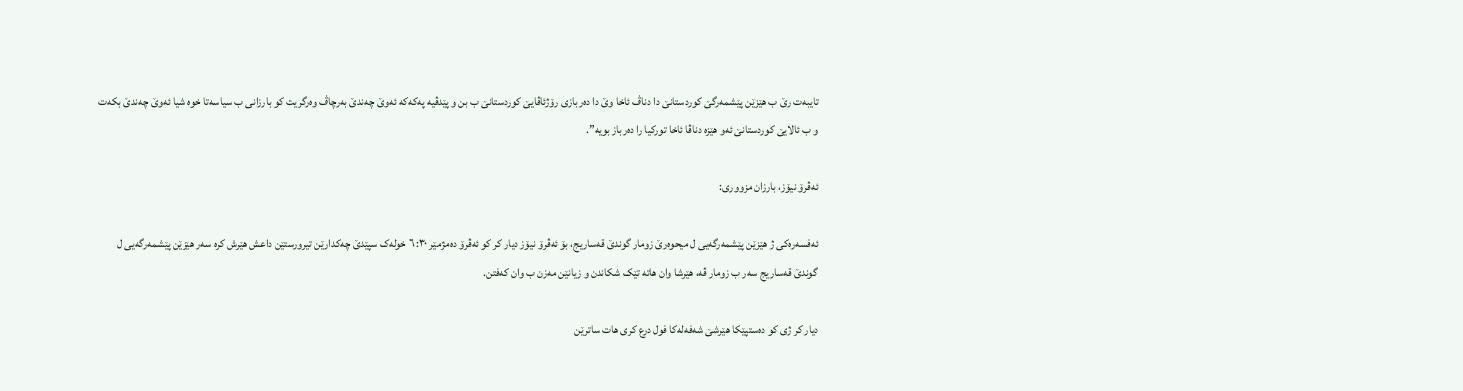تایبەت رێ ب ھێزێن پێشمەرگێ کوردستانێ دا دناڤ ئاخا وێ دا دەربازی رۆژئاڤایێ کوردستانێ ب بن و پێدڤیە پەکەکە ئەوێ چەندێ بەرچاڤ وەرگریت کو بارزانی ب سیاسەتا خوە شیا ئەوێ چەندێ بکەت و ب ئالایێ کوردستانێ ئەو ھێزە دناڤا ئاخا تورکیا را دەرباز بویە”.

ئەڤرۆ نیۆز، بارزان مزووری:

ئەفسەرەکى ژ ھێزێن پێشمەرگەيی ل میحوەرێ زومار گوندێ قەساریج، بۆ ئەڤرۆ نیۆز دیار کر کو ئەڤرۆ دەمژمێر ٦:٣٠ خولەک سپێدێ چەکدارێن تیرورستێن داعش ھێرش کرە سەر ھێزێن پێشمەرگەيی ل گوندێ قەساریج سەر ب زومار ڤە، ھێرشا وان ھاتە تێک شکاندن و زیانێن مەزن ب وان کەفتن.

دیار کر ژى كو دەستپێکا ھێرشێ شەفەلەکا فول درع کری ھات ساترێن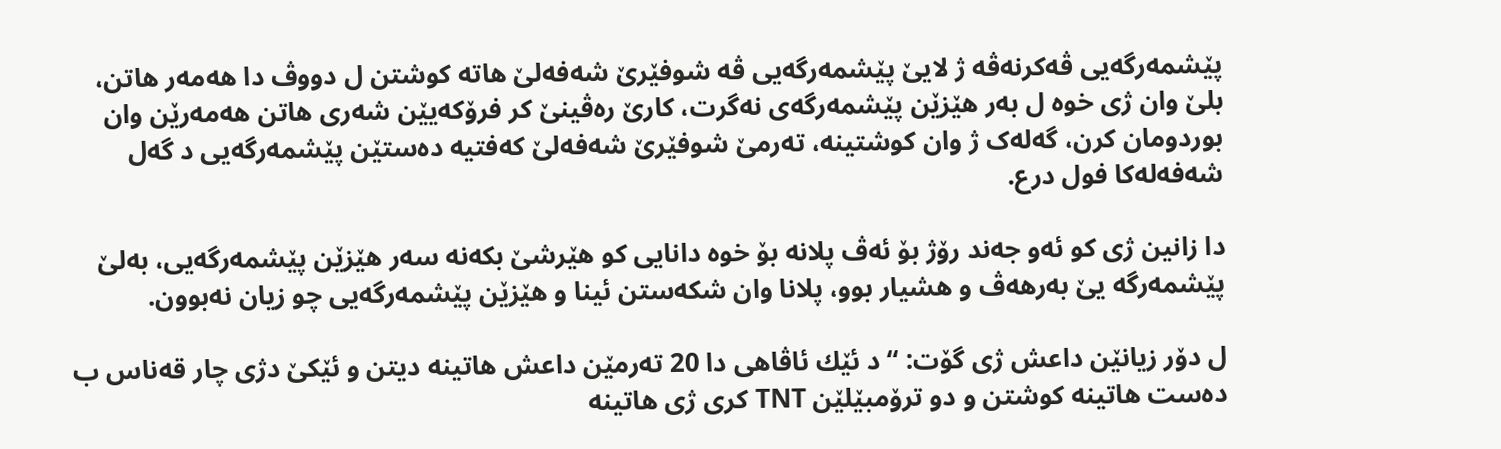پێشمەرگەيی ڤەکرنەڤە ژ لایێ پێشمەرگەيی ڤە شوفێرێ شەفەلێ ھاتە کوشتن ل دووڤ دا ھەمەر ھاتن، بلێ وان ژى خوه‌ ل بەر ھێزێن پێشمەرگەی نەگرت، کارێ رەڤینێ کر فرۆکەیێن شه‌رى ھاتن ھەمەرێن وان بوردومان کرن، گەلەک ژ وان کوشتینە، تەرمێ شوفێرێ شەفەلێ کەفتیە دەستێن پێشمەرگەيی د گەل شەفەلەکا فول درع.

دا زانين ژى كو ئەو جەند رۆژ بۆ ئەڤ پلانە بۆ خوه‌ دانايی کو هێرشێ بکەنە سەر ھێزێن پێشمەرگەيى، به‌لێ پێشمەرگە یێ بەرھەڤ و ھشیار بوو، پلانا وان شکەستن ئینا و هێزێن پێشمه‌رگه‌يى چو زيان نه‌بوون.

ل دۆر زيانێن داعش ژى گۆت: “د ئێك ئاڤاهى دا 20 ته‌رمێن داعش هاتينه‌ ديتن و ئێكێ دژى چار قه‌ناس ب ده‌ست هاتينه‌ كوشتن و دو ترۆمبێلێن TNT كرى ژى هاتينه‌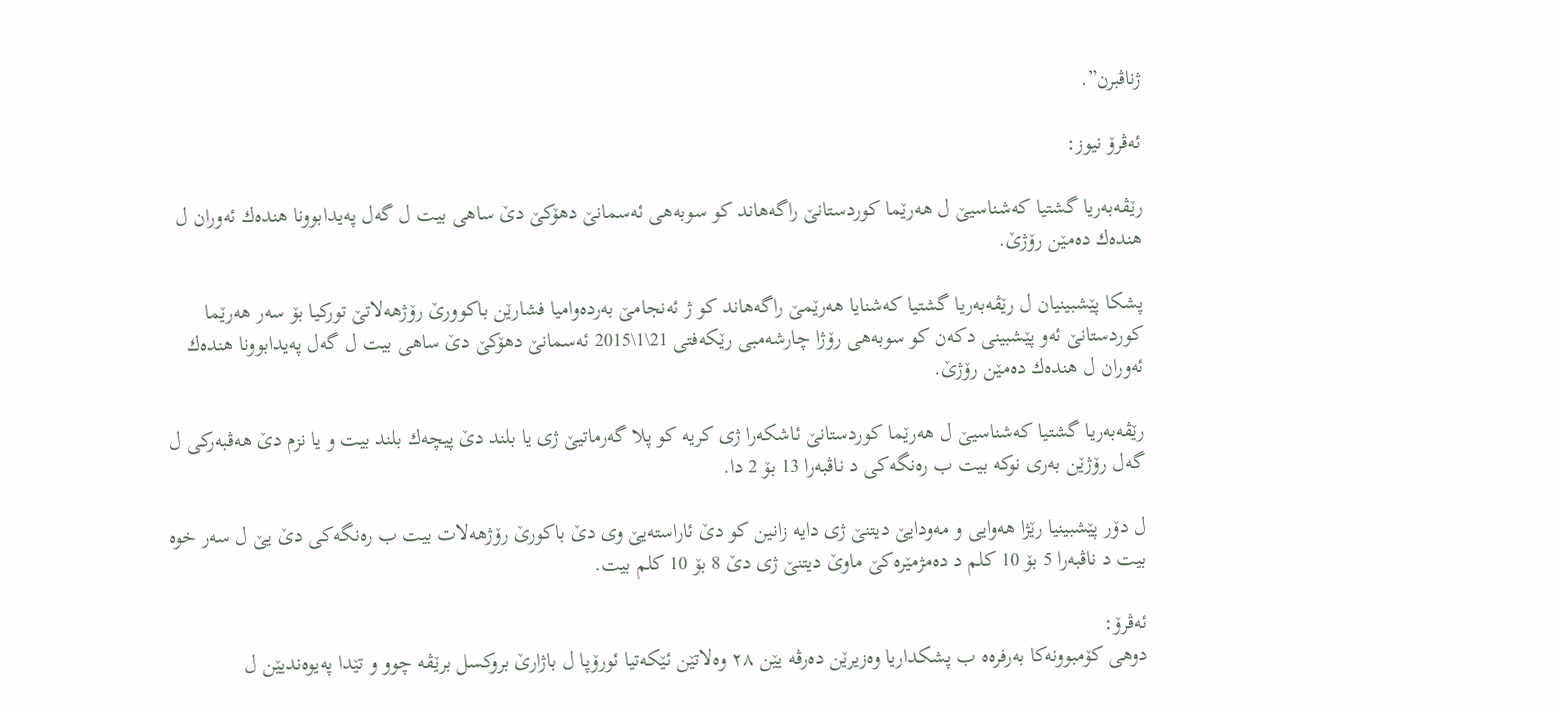ژناڤبرن”.

ئه‌ڤرۆ نيوز:

رێڤه‌به‌ريا گشتيا كه‌شناسيێ ل هه‌رێما كوردستانێ راگه‌هاند كو سوبه‌هى ئه‌سمانێ دهۆكێ دێ ساهى بيت ل گه‌ل په‌يدابوونا هنده‌ك ئه‌وران ل هنده‌ك ده‌مێن رۆژێ.

پشكا پێشبينيان ل رێڤه‌به‌ريا گشتيا كه‌شنايا هه‌رێمێ راگه‌هاند كو ژ ئه‌نجامێ به‌رده‌واميا فشارێن باكوورێ رۆژهه‌لاتێ توركيا بۆ سه‌ر هه‌رێما كوردستانێ ئه‌و پێشبينى دكه‌ن كو سوبه‌هى رۆژا چارشه‌مبى رێكه‌فتى 21\1\2015 ئه‌سمانێ دهۆكێ دێ ساهى بيت ل گه‌ل په‌يدابوونا هنده‌ك ئه‌وران ل هنده‌ك ده‌مێن رۆژێ.

رێڤه‌به‌ريا گشتيا كه‌شناسيێ ل هه‌رێما كوردستانێ ئاشكه‌را ژى كريه‌ كو پلا گه‌رماتيێ ژى يا بلند دێ پيچه‌ك بلند بيت و يا نزم دێ هه‌ڤبه‌ركى ل گه‌ل رۆژێن به‌رى نوكه‌ بيت ب ره‌نگه‌كى د ناڤبه‌را 13 بۆ 2 دا.

ل دۆر پێشبينيا رێژا هه‌وايى و مه‌ودايێ ديتنێ ژى دايه‌ زانين كو دێ ئاراسته‌يێ وى دێ باكورێ رۆژهه‌لات بيت ب ره‌نگه‌كى دێ يێ ل سه‌ر خوه‌ بيت د ناڤبه‌را 5 بۆ 10 كلم د ده‌مژمێره‌كێ ماوێ ديتنێ ژى دێ 8 بۆ 10 كلم بيت.

ئەڤرۆ:
دوھی کۆمبوونەکا بەرفرەە ب پشکداریا وەزیرێن دەرڤە یێن ٢٨ وەلاتێن ئێکەتیا ئورۆپا ل باژارێ بروکسل برێڤە چوو و تێدا پەیوەندیێن ل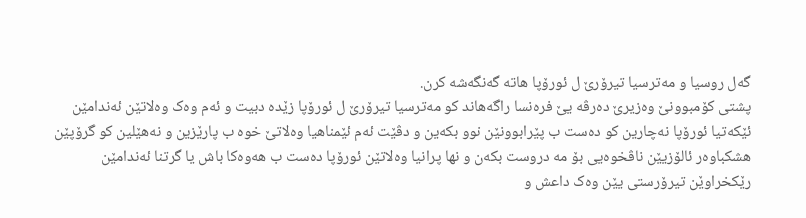گەل روسیا و مەترسیا تیرۆرێ ل ئورۆپا ھاتە گەنگەشە کرن.
پشتی کۆمبوونێ وەزیرێ دەرڤە یێ فرەنسا راگەھاند کو مەترسیا تیرۆرێ ل ئورۆپا زێدە دبیت و ئەم وەک وەلاتێن ئەندامێن ئێکەتیا ئورۆپا نەچارین کو دەست ب پێرابوونێن نوو بکەین و دڤێت ئەم ئێمناھیا وەلاتێ خوە ب پارێزین و نەھێلین کو گرۆپێن ھشکباوەر ئالۆزیێن ناڤخوەیی بۆ مە دروست بکەن و نھا پرانیا وەلاتێن ئورۆپا دەست ب ھەوەکا باش یا گرتنا ئەندامێن رێکخراوێن تیرۆرستی یێن وەک داعش و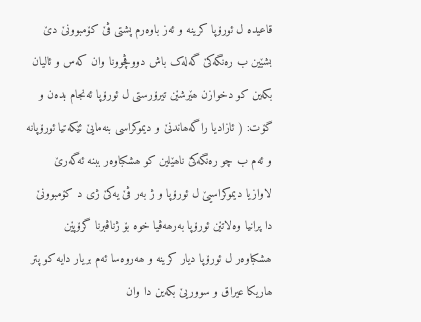قاعیدە ل ئورۆپا کرینە و ئەز باوەرم پشتی ڤێ کۆمبوونێ دێ بشێین ب رەنگەکێ گەلەک باش دووڤچوونا وان کەس و ئالیان بکەین کو دخوازن ھێرشێن تیرۆرستی ل ئورۆپا ئەنجام بدەن و گۆت: ( ئازادیا راگەھاندنێ و دیموکراسی بنەمایێ ئێکەتیا ئورۆپانە و ئەم ب چو رەنگەکێ ناھێلین کو ھشکباوەر ببنە ئەگەرێ لاوازیا دیموکراسیێ ل ئورۆپا و ژ بەر ڤێ یەکێ ژی د کۆمبوونێ دا پرانیا وەلاتێن ئورۆپا بەرھەڤیا خوە بۆ ژناڤبرنا گرۆپێن ھشکباوەر ل ئورۆپا دیار کرینە و ھەروەسا ئەم بریار دایە کو پتر ھاریکا عیراق و سووریێ بکەین دا وان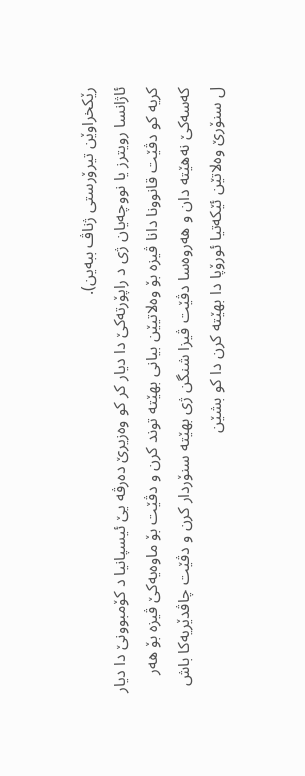رێکخراوێن تیرۆرستی ژناڤ ببەین).
ئاژانسا رویترز یا نووچەیان ژی د راپۆرتەکێ دا دیار کر کو وەزیرێ دەرڤە یێ ئیسپانیا د کۆمبوونێ دا دیار کریە کو دڤێت قانوونا دانا ڤیزە بۆ وەلاتیێن بیانی بھێتە توند کرن و دڤێت بۆ ماوەیەکێ ڤیزە بۆ ھەر کەسەکێ نەھێتە دان و ھەروەسا دڤێت ڤیزا شنگن ژی بھێتە سنۆردار کرن و دڤێت چاڤدێریەکا باش ل سنۆرێ وەلاتێن ئێکەتیا ئورۆپا دا بھێتە کرن دا کو بشێن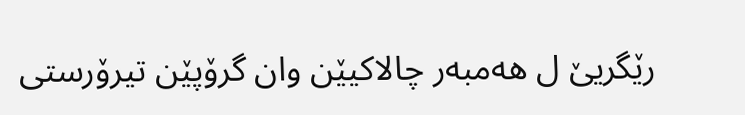رێگریێ ل ھەمبەر چالاکیێن وان گرۆپێن تیرۆرستی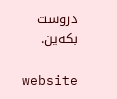دروست بکەین.

website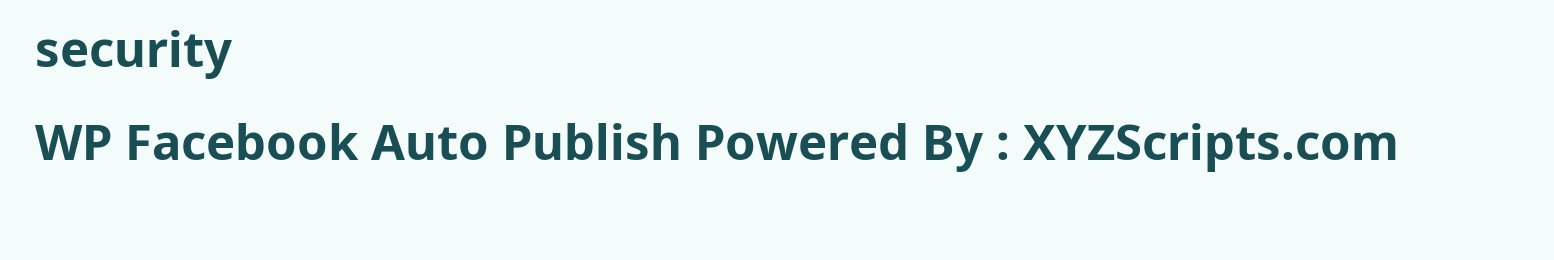security
WP Facebook Auto Publish Powered By : XYZScripts.com